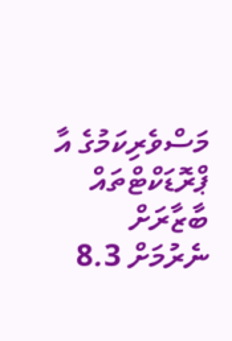މަސްވެރިކަމުގެ އާ ޕްރޮޑަކްޓްތައް ބާޒާރަށް ނެރުމަށް 8.3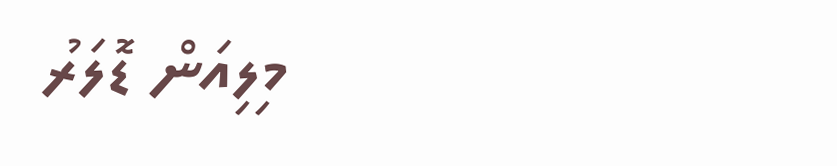މިލިއަން ޑޮލަރު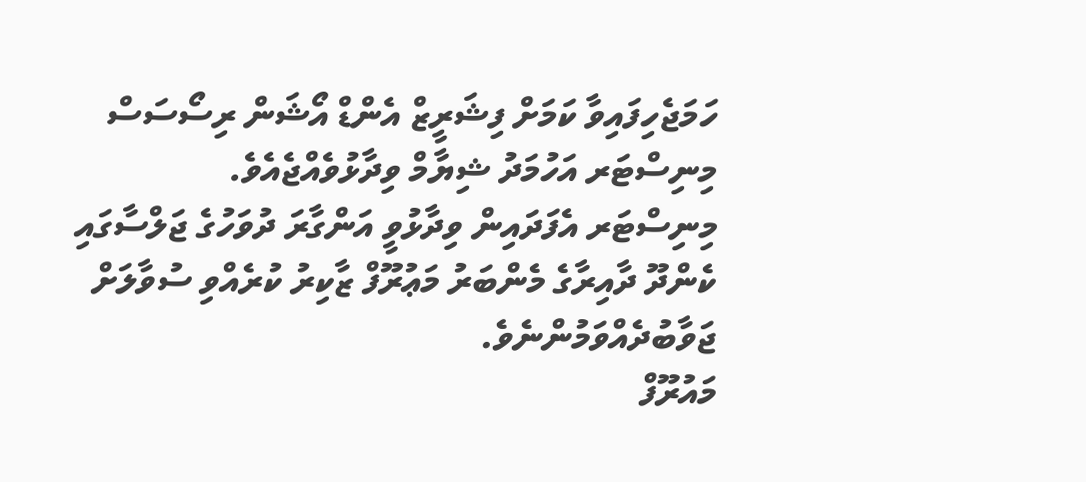ހަމަޖެހިފައިވާ ކަމަށް ފިޝަރީޒް އެންޑް އޯޝަން ރިސޯސަސް މިނިސްޓަރ އަހުމަދު ޝިޔާމް ވިދާޅުވެއްޖެއެވެ.
މިނިސްޓަރ އެފަދައިން ވިދާޅުވީ އަންގާރަ ދުވަހުގެ ޖަލްސާގައި ކެންދޫ ދާއިރާގެ މެންބަރު މަޢުރޫފް ޒާކިރު ކުރެއްވި ސުވާލަށް ޖަވާބުދެއްވަމުންނެވެ.
މައުރޫފް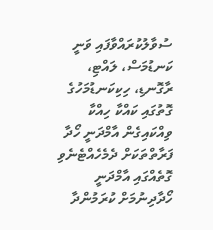ސުވާލުކުރައްވާފައި ވަނީ ކަނޑުމަސް، ލައްޓި، ރާގޮނޑި، ހިކިކަނޑުމަހުގެ ގޮތުގައި ކައްކާ ހިއްކާ ވިއްކައިގެން އާމްދަނީ ހޯދާ ފަރާތްތަކަށް ދެމެހެއްޓެނެވި ގޮތެއްގައި އާމްދަނީ ހޯދާދިނުމަށް ކުރަމުންދާ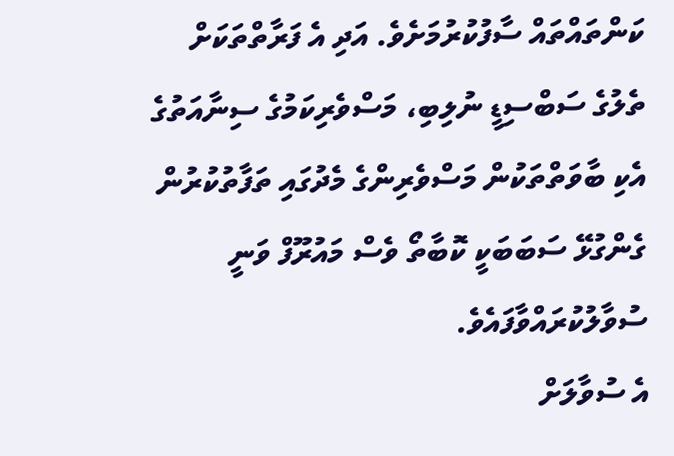ކަންތައްތައް ސާފުކުރުމަށެވެ. އަދި އެ ފަރާތްތަކަށް ތެލުގެ ސަބްސިޑީ ނުލިބި، މަސްވެރިކަމުގެ ސިނާއަތުގެ އެކި ބާވަތްތަކުން މަސްވެރިންގެ މެދުގައި ތަފާތުކުރުން ގެންގުޅޭ ސަބަބަކީ ކޮބާތޯ ވެސް މައުރޫފް ވަނީ ސުވާލުކުރައްވާފައެވެ.
އެ ސުވާލަށް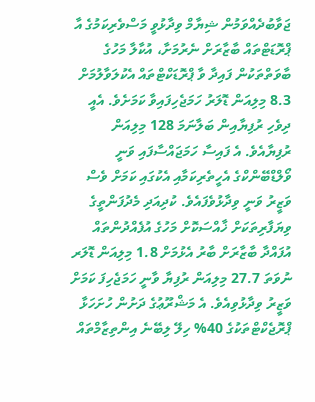ޖަވާބުދެއްވަމުން ޝިޔާމް ވިދާޅުވީ މަސްވެރިކަމުގެ އާ ޕްރޮޑަޓްތައް ބާޒާރަށް ނެރުމަށާ، އުކާލާ މަހުގެ ބާވަތްތަކުން ފައިދާ ވާ ޕްރޮޑަކްޓްތައް އެކުލަވާލުމަށް 8.3 މިލިއަން ޑޮލަރު ހަމަޖެހިފައިވާ ކަމަށެވެ. އެއީ ދިވެހި ރުފިޔާއިން ބަލާނަމަ 128 މިލިއަން ރުފިޔާއެވެ. އެ ފައިސާ ހަމަޖައްސާފައި ވަނީ ވޯލްޑްބޭންކްގެ އެހީތެރިކަމާއި އެކުގައި ކަމަށް ވެސް ވަޒީރު ވަނީ ވިދާޅުވެފައެވެ. ކުދިއަދި މެދުފަންތީގެ ވިޔަފާރިތަކަށް ޚާއްސަކޮށް މަހުގެ އުފެއްދުންތައް އުފައްދާ ބާޒާރަށް ބާރު އެޅުމަށް 1.8 މިލިއަން ޑޮލަރ ނުވަތަ 27.7 މިލިއަން ރުފިޔާ ވާނީ ހަމަޖެހިފަ ކަމަށް ވަޒީރު ވިދާޅުވިއެވެ. އެ މަޝްރޫޢުގެ ދަށުން ހުށަހަޅާ ޕްރޮޖެކްޓްތަކުގެ 40% ހިލޭ ލިބޭނެ އިންތިޒާމްތައް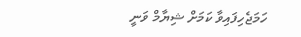ހަމަޖެހިފައިވާ ކަމަށް ޝިޔާމް ވަނީ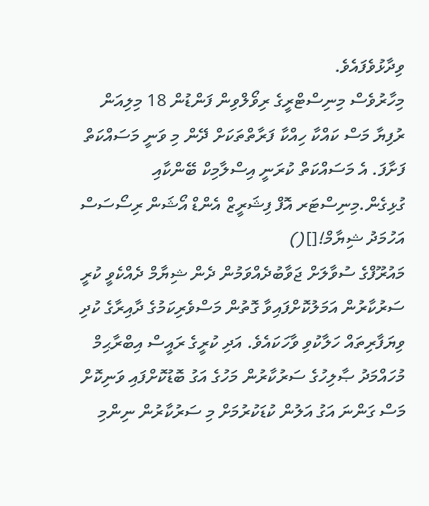ވިދާޅުވެފައެވެ.
މިހާރުވެސް މިނިސްޓްރީގެ ރިވޯލްވިން ފަންޑުން 18 މިލިއަން ރުފިޔާ މަސް ކައްކާ ހިއްކާ ފަރާތްތަކަށް ދޭން މި ވަނީ މަސައްކަތް ފަށާފަ. އެ މަސައްކަތް ކުރަނީ އިސްލާމިކް ބޭންކާއި ގުޅިގެން.މިނިސްޓަރ އޮފް ފިޝަރީޒް އެންޑް އޯޝަން ރިސޯސަސް އަހުމަދު ޝިޔާމް![]()
މައުރޫފްގެ ސުވާލަށް ޖަވާބުދެއްވަމުން ދެން ޝިޔާމް ދެއްކެވީ ކުރީ ސަރުކާރުން އަމަލުކޮށްފައިވާ ގޮތުން މަސްވެރިކަމުގެ ދާއިރާގެ ކުދި ވިޔަފާރިތައް ހަލާކުވި ވާހަކައެވެ. އަދި ކުރީގެ ރައީސް އިބްރާޙިމް މުހައްމަދު ޞާލިހުގެ ސަރުކާރުން މަހުގެ އަގު ބޮޑުކޮށްފައި ވަނިކޮށް މަސް ގަންނަ އަގު އަލުން ކުޑަކުރުމަށް މި ސަރުކާރުން ނިންމި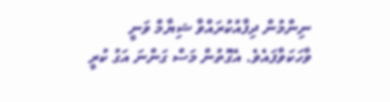ނިންމުން ދިފާއުކުރައްވާ ޝިޔާމް ވަނީ ވާހަކަވާފައެވެ. އެގޮތުން މަސް ގަންނަ އަގު ކުރީ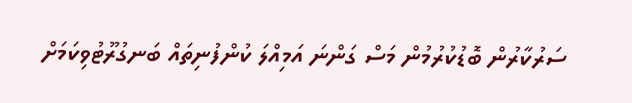ސަރުކާރުން ބޮޑުކުރުމުން މަސް ގަންނަ އަމިއްލަ ކުންފުނިތައް ބަނގުރޫޓުވިކަމަށް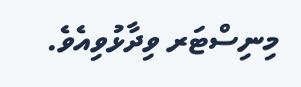މިނިސްޓަރ ވިދާޅުވިއެވެ.